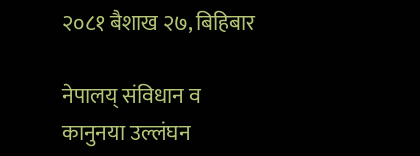२०८१ बैशाख २७, बिहिबार

नेपालय् संविधान व कानुनया उल्लंघन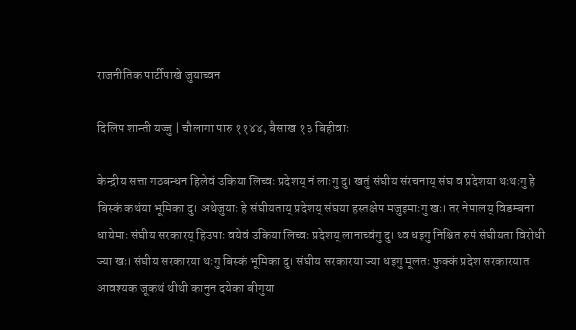राजनीतिक पार्टीपाखे जुयाच्वन

दिलिप शान्ती यज्जु | चौलागा पारु ११४४, बैसाख १३ बिहीवाः

केन्द्रीय सत्ता गठबन्धन हिलेवं उकिया लिच्वः प्रदेशय् नं लाःगु दु। खतुं संघीय संरचनाय् संघ व प्रदेशया थःथःगु हे बिस्कं कथंया भूमिका दु। अथेजुयाः हे संघीयताय् प्रदेशय् संघया हस्तक्षेप मजुइमाःगु खः। तर नेपालय् विडम्बना धायेमाः संघीय सरकारय् हिउपाः वयेवं उकिया लिच्वः प्रदेशय् लानाच्वंगु दु। थ्व धइगु निश्चित रुपं संघीयता विरोधी ज्या खः। संघीय सरकारया थःगु बिस्कं भूमिका दु। संघीय सरकारया ज्या धइगु मूलतः फुक्कं प्रदेश सरकारयात आवश्यक जूकथं थीथी कानुन दयेका बीगुया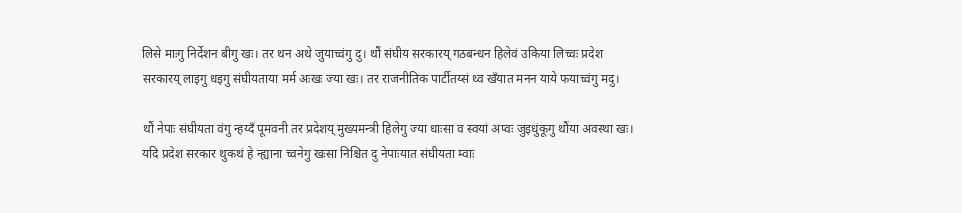लिसे माःगु निर्देशन बीगु खः। तर थन अथे जुयाच्वंगु दु। थौं संघीय सरकारय् गठबन्धन हिलेवं उकिया लिच्वः प्रदेश सरकारय् लाइगु धइगु संघीयताया मर्म अःखः ज्या खः। तर राजनीतिक पार्टीतय्सं थ्व खँयात मनन याये फयाच्वंगु मदु।

थौं नेपाः संघीयता वंगु न्हय्दँ पूमवनी तर प्रदेशय् मुख्यमन्त्री हिलेगु ज्या धाःसा व स्वयां अप्वः जुइधुंकूगु थौंया अवस्था खः। यदि प्रदेश सरकार थुकथं हे न्ह्याना च्वनेगु खःसा निश्चित दु नेपाःयात संघीयता म्वाः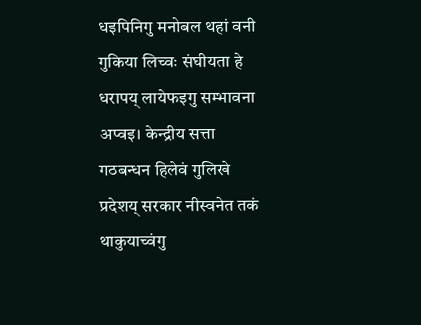धइपिनिगु मनोबल थहां वनी गुकिया लिच्वः संघीयता हे धरापय् लायेफइगु सम्भावना अप्वइ। केन्द्रीय सत्ता गठबन्धन हिलेवं गुलिखे प्रदेशय् सरकार नीस्वनेत तकं थाकुयाच्वंगु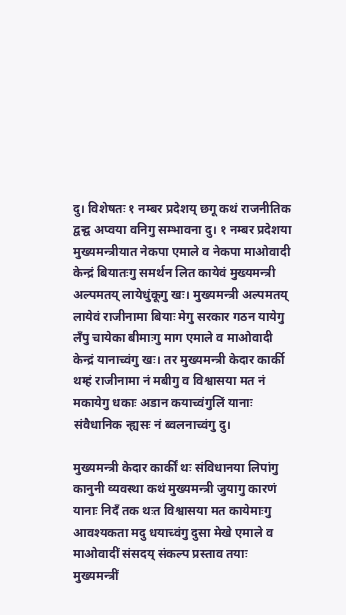दु। विशेषतः १ नम्बर प्रदेशय् छगू कथं राजनीतिक द्वन्द्व अप्वया वनिगु सम्भावना दु। १ नम्बर प्रदेशया मुख्यमन्त्रीयात नेकपा एमाले व नेकपा माओवादी केन्द्रं बियातःगु समर्थन लित कायेवं मुख्यमन्त्री अल्पमतय् लायेधुंकूगु खः। मुख्यमन्त्री अल्पमतय् लायेवं राजीनामा बियाः मेगु सरकार गठन यायेगु लँपु चायेका बीमाःगु माग एमाले व माओवादी केन्द्रं यानाच्वंगु खः। तर मुख्यमन्त्री केदार कार्की थम्हं राजीनामा नं मबीगु व विश्वासया मत नं मकायेगु धकाः अडान कयाच्वंगुलिं यानाः संवैधानिक न्ह्यसः नं ब्वलनाच्वंगु दु।

मुख्यमन्त्री केदार कार्कीं थः संविधानया लिपांगु कानुनी व्यवस्था कथं मुख्यमन्त्री जुयागु कारणं यानाः निदँ तक थःत विश्वासया मत कायेमाःगु आवश्यकता मदु धयाच्वंगु दुसा मेखे एमाले व माओवादीं संसदय् संकल्प प्रस्ताव तयाः मुख्यमन्त्रीं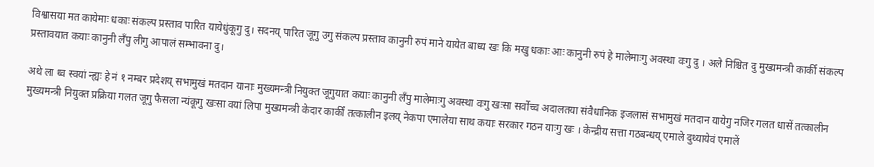विश्वासया मत कायेमाः धकाः संकल्प प्रस्ताव पारित यायेधुंकूगु दु। सदनय् पारित जूगु उगु संकल्प प्रस्ताव कानुनी रुपं माने यायेत बाध्य खः कि मखु धकाः आः कानुनी रुपं हे मालेमाःगु अवस्था वःगु दु । अले निश्चित दु मुख्यमन्त्री कार्की संकल्प प्रस्तावयात कयाः कानुनी लँपु लीगु आपालं सम्भावना दु।

अथे ला थ्व स्वयां न्ह्यः हे नं १ नम्बर प्रदेशय् सभामुखं मतदान यानाः मुख्यमन्त्री नियुक्त जूगुयात कयाः कानुनी लँपु मालेमाःगु अवस्था वःगु खःसा सर्वोच्च अदालतया संवैधानिक इजलासं सभामुखं मतदान यायेगु नजिर गलत धासें तत्कालीन मुख्यमन्त्री नियुक्त प्रक्रिया गलत जूगु फैसला न्यंकूगु खःसा वयां लिपा मुख्यमन्त्री केदार कार्कीं तत्कालीन इलय् नेकपा एमालेया साथ कयाः सरकार गठन याःगु खः । केन्द्रीय सत्ता गठबन्धय् एमाले दुथ्यायेवं एमालें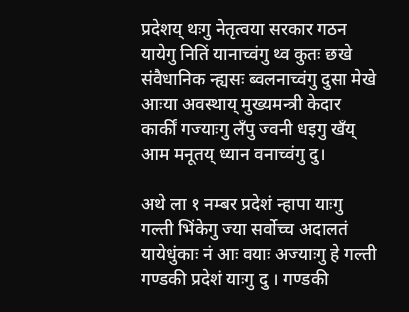प्रदेशय् थःगु नेतृत्वया सरकार गठन यायेगु नितिं यानाच्वंगु थ्व कुतः छखे संवैधानिक न्ह्यसः ब्वलनाच्वंगु दुसा मेखे आःया अवस्थाय् मुख्यमन्त्री केदार कार्कीं गज्याःगु लँपु ज्वनी धइगु खँय् आम मनूतय् ध्यान वनाच्वंगु दु।

अथे ला १ नम्बर प्रदेशं न्हापा याःगु गल्ती भिंकेगु ज्या सर्वोच्च अदालतं यायेधुंकाः नं आः वयाः अज्याःगु हे गल्ती गण्डकी प्रदेशं याःगु दु । गण्डकी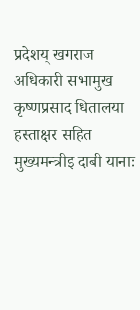प्रदेशय् खगराज अधिकारी सभामुख कृष्णप्रसाद धितालया हस्ताक्षर सहित मुख्यमन्त्रीइ दाबी यानाः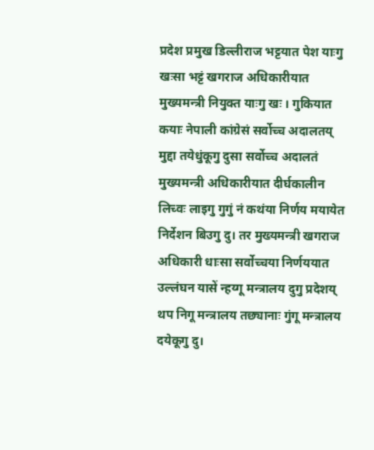प्रदेश प्रमुख डिल्लीराज भट्टयात पेश याःगु खःसा भट्टं खगराज अधिकारीयात  मुख्यमन्त्री नियुक्त याःगु खः । गुकियात कयाः नेपाली कांग्रेसं सर्वोच्च अदालतय् मुद्दा तयेधुंकूगु दुसा सर्वोच्च अदालतं मुख्यमन्त्री अधिकारीयात दीर्घकालीन लिच्वः लाइगु गुगुं नं कथंया निर्णय मयायेत निर्देशन बिउगु दु। तर मुख्यमन्त्री खगराज अधिकारी धाःसा सर्वोच्चया निर्णययात उल्लंघन यासें न्हय्गू मन्त्रालय दुगु प्रदेशय् थप निगू मन्त्रालय तछ्यानाः गुंगू मन्त्रालय दयेकूगु दु।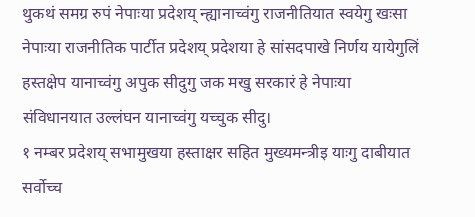थुकथं समग्र रुपं नेपाःया प्रदेशय् न्ह्यानाच्वंगु राजनीतियात स्वयेगु खःसा नेपाःया राजनीतिक पार्टीत प्रदेशय् प्रदेशया हे सांसदपाखे निर्णय यायेगुलिं हस्तक्षेप यानाच्वंगु अपुक सीदुगु जक मखु सरकारं हे नेपाःया संविधानयात उल्लंघन यानाच्वंगु यच्चुक सीदु।
१ नम्बर प्रदेशय् सभामुखया हस्ताक्षर सहित मुख्यमन्त्रीइ याःगु दाबीयात सर्वोच्च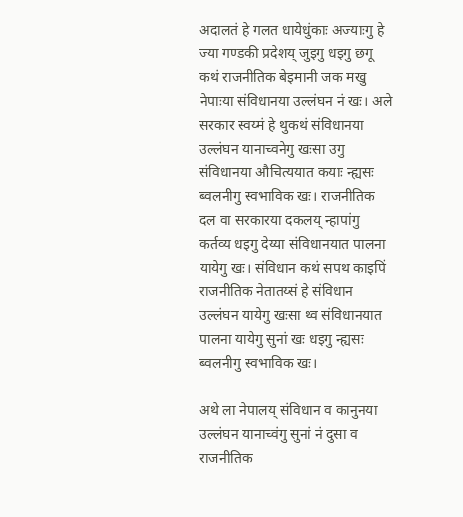अदालतं हे गलत धायेधुंकाः अज्याःगु हे ज्या गण्डकी प्रदेशय् जुइगु धइगु छगू कथं राजनीतिक बेइमानी जक मखु नेपाःया संविधानया उल्लंघन नं खः। अले सरकार स्वय्मं हे थुकथं संविधानया उल्लंघन यानाच्वनेगु खःसा उगु संविधानया औचित्ययात कयाः न्ह्यसः ब्वलनीगु स्वभाविक खः। राजनीतिक दल वा सरकारया दकलय् न्हापांगु कर्तव्य धइगु देय्या संविधानयात पालना यायेगु खः। संविधान कथं सपथ काइपिं राजनीतिक नेतातय्सं हे संविधान उल्लंघन यायेगु खःसा थ्व संविधानयात पालना यायेगु सुनां खः धइगु न्ह्यसः ब्वलनीगु स्वभाविक खः।

अथे ला नेपालय् संविधान व कानुनया उल्लंघन यानाच्वंगु सुनां नं दुसा व राजनीतिक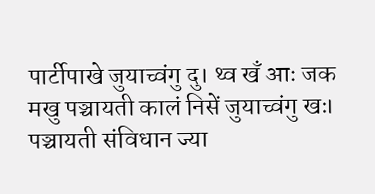पार्टीपाखे जुयाच्वंगु दु। थ्व खँ आः जक मखु पञ्चायती कालं निसें जुयाच्वंगु खः। पञ्चायती संविधान ज्या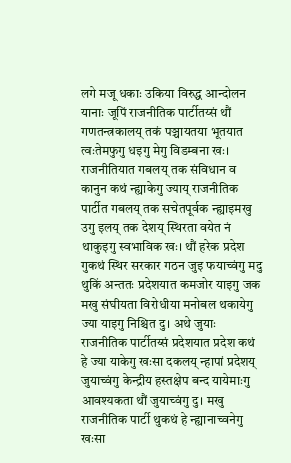लगे मजू धकाः उकिया विरुद्ध आन्दोलन यानाः जूपिं राजनीतिक पार्टीतय्सं थौं गणतन्त्रकालय् तकं पञ्चायतया भूतयात त्वःतेमफुगु धइगु मेगु विडम्बना खः। राजनीतियात गबलय् तक संविधान व कानुन कथं न्ह्याकेगु ज्याय् राजनीतिक पार्टीत गबलय् तक सचेतपूर्वक न्ह्याइमखु उगु इलय् तक देशय् स्थिरता वयेत नं थाकुइगु स्वभाविक खः। थौं हरेक प्रदेश गुकथं स्थिर सरकार गठन जुइ फयाच्वंगु मदु थुकिं अन्ततः प्रदेशयात कमजोर याइगु जक मखु संघीयता विरोधीया मनोबल थकायेगु ज्या याइगु निश्चित दु। अथे जुयाः राजनीतिक पार्टीतय्सं प्रदेशयात प्रदेश कथं हे ज्या याकेगु खःसा दकलय् न्हापां प्रदेशय् जुयाच्वंगु केन्द्रीय हस्तक्षेप बन्द यायेमाःगु आवश्यकता थौं जुयाच्वंगु दु। मखु राजनीतिक पार्टी थुकथं हे न्ह्यानाच्वनेगु खःसा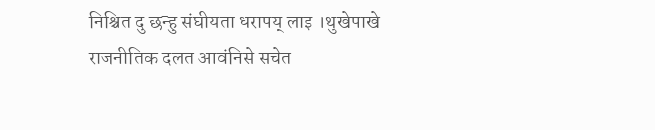निश्चित दु छन्हु संघीयता धरापय् लाइ ।थुखेपाखे राजनीतिक दलत आवंनिसे सचेत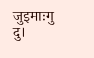जुइमाःगु दु।